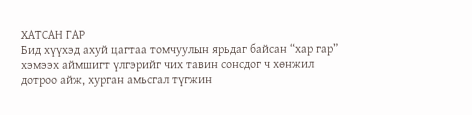ХАТСАН ГАР
Бид хүүхэд ахуй цагтаа томчуулын ярьдаг байсан “хар гар” хэмээх аймшигт үлгэрийг чих тавин сонсдог ч хөнжил дотроо айж, хурган амьсгал түгжин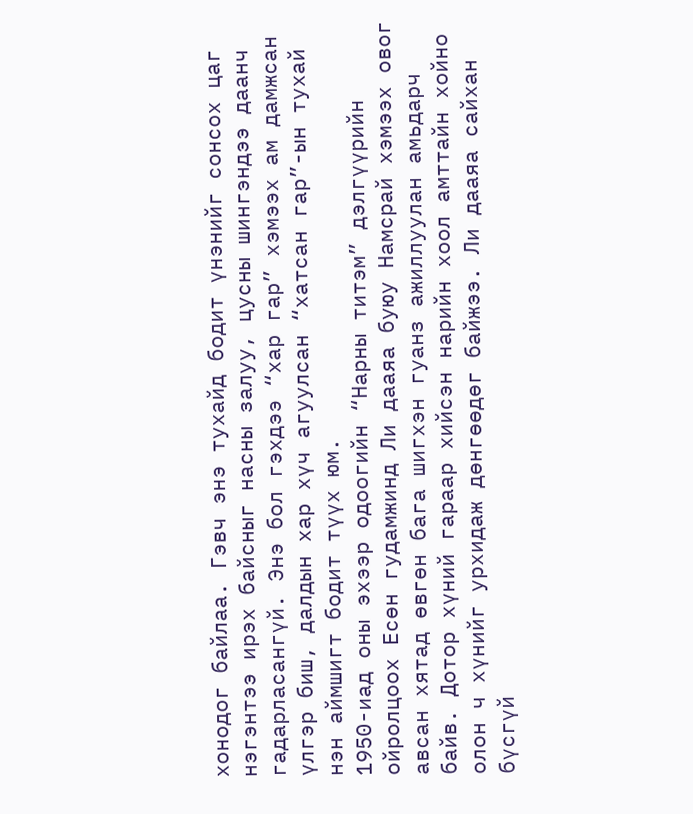хонодог байлаа. Гэвч энэ тухайд бодит үнэнийг сонсох цаг нэгэнтээ ирэх байсныг насны залуу, цусны шингэндээ даанч гадарласангүй. Энэ бол гэхдээ “хар гар” хэмээх ам дамжсан үлгэр биш, далдын хар хүч агуулсан “хатсан гар”-ын тухай нэн аймшигт бодит түүх юм.
1950-иад оны эхээр одоогийн “Нарны титэм” дэлгүүрийн ойролцоох Есөн гудамжинд Ли дааяа буюу Намсрай хэмээх овог авсан хятад өвгөн бага шигхэн гуанз ажиллуулан амьдарч байв. Дотор хүний гараар хийсэн нарийн хоол амттайн хойно олон ч хүнийг урхидаж дөнгөөдөг байжээ. Ли дааяа сайхан бүсгүй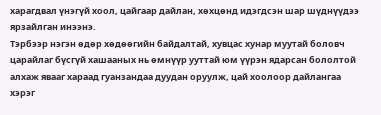харагдвал үнэгүй хоол, цайгаар дайлан, хөхцөнд идэгдсэн шар шүднүүдээ ярзайлган инээнэ.
Тэрбээр нэгэн өдөр хөдөөгийн байдалтай, хувцас хунар муутай боловч царайлаг бүсгүй хашааных нь өмнүүр ууттай юм үүрэн ядарсан бололтой алхаж явааг хараад гуанзандаа дуудан оруулж, цай хоолоор дайлангаа хэрэг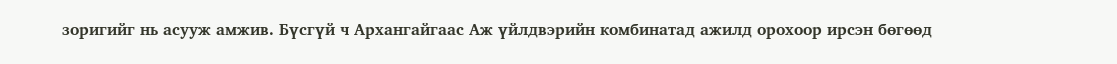зоригийг нь асууж амжив. Бүсгүй ч Архангайгаас Аж үйлдвэрийн комбинатад ажилд орохоор ирсэн бөгөөд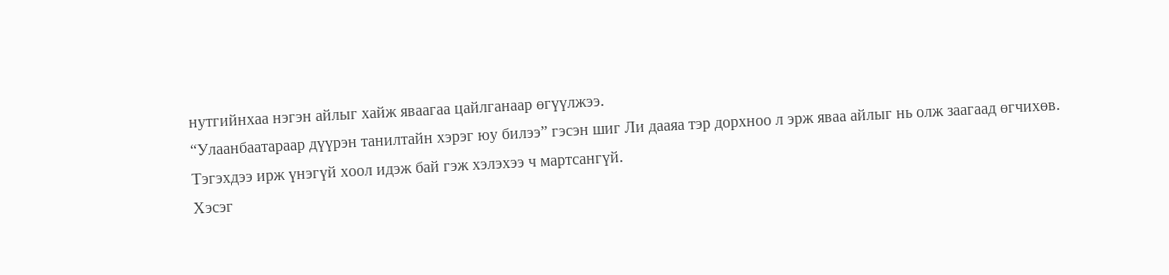нутгийнхаа нэгэн айлыг хайж яваагаа цайлганаар өгүүлжээ.
“Улаанбаатараар дүүрэн танилтайн хэрэг юу билээ” гэсэн шиг Ли дааяа тэр дорхноо л эрж яваа айлыг нь олж заагаад өгчихөв. Тэгэхдээ ирж үнэгүй хоол идэж бай гэж хэлэхээ ч мартсангүй.
Хэсэг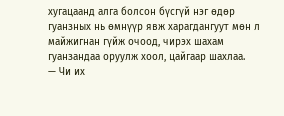хугацаанд алга болсон бүсгүй нэг өдөр гуанзных нь өмнүүр явж харагдангуут мөн л майжигнан гүйж очоод, чирэх шахам гуанзандаа оруулж хоол, цайгаар шахлаа.
— Чи их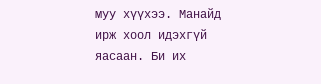муу хүүхээ. Манайд ирж хоол идэхгүй яасаан. Би их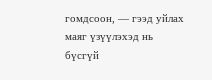гомдсоон, — гээд уйлах маяг үзүүлэхэд нь бүсгүй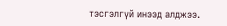тэсгэлгүй инээд алджээ.